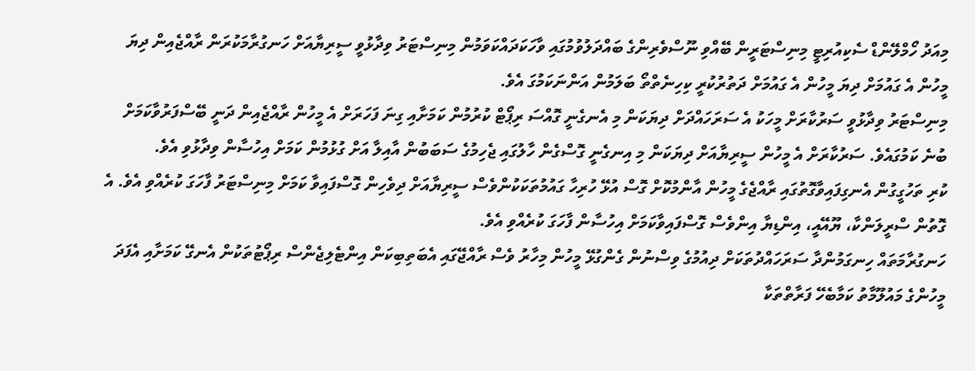މިއަދު ހޯމްލޭންޑް ސެކިއުރިޓީ މިނިސްޓަރީން ބޭއްވި ނޫސްވެރިންގެ ބައްދަލުވުމުގައި ވާހަކަދައްކަވަމުން މިނިސްޓަރު ވިދާޅުވީ ސީރިޔާއަށް ހަނގުރާމަކުރަން ރާއްޖެއިން ދިޔަ މީހުން އެ ގައުމަށް ދިޔަ މީހުން އެ ގައުމަށް ދަތުރުކުރީ ކިހިނެތްތޯ ބަލަމުން އަންނަކަމުގަ އެވެ.
މިނިސްޓަރު ވިދާޅުވީ ސަރުކާރަށް މީހަކު އެ ސަރަހައްދަށް ދިޔަކަން މި އެނގެނީ ގޮއްސަ ރިޕޯޓް ކުރުމުން ކަމަށާއި ގިނަ ފަހަރަށް އެ މީހުން ރާއްޖެއިން ދަނީ ބޭސްފަރުވާކަމަށް ބުނެ ކަމުގައެވެ. ސަރުކާރަށް އެ މީހުން ސީރިޔާއަށް ދިޔަކަން މި އިނގެނީ ގޮސްގެން ހާލުގައި ޖެހިމުގެ ސަބަބުން އާއިލާ އަށް ގުޅުމުން ކަމަށް އިހުސާން ވިދާޅުވި އެވެ.
ކުރި ތަހުގީގުން އެނގިފައިވާގޮތުގައި ރާއްޖެގެ މީހުން އާންމުކޮށް ގޮސް އުޅޭ ހުރިހާ ގައުމުތަކަކުންވެސް ސީރިޔާއަށް ދިވެހިން ގޮސްފައިވާ ކަމަށް މިނިސްޓަރު ފާހަގަ ކުރެއްވި އެވެ. އެ ގޮތުން ސްރީލަންކާ، ޔޫއޭއީ، އިންޑިޔާ އިންވެސް ގޮސްފައިވާކަމަށް އިހުސާން ފާހަގަ ކުރެއްވި އެވެ.
ހަނގުރާމަތައް ހިނގަމުންދާ ސަރަހައްދުތަކަށް ދިއުމުގެ ވިސްނުން ގެންގުޅޭ މީހުން މިހާރު ވެސް ރާއްޖޭގައި އެބަތިބިކަން އިންޓެލިޖެންސް ރިޕޯޓުތަކުން އެނގޭ ކަމަށާއި އެފަދަ މީހުންގެ މައުލޫމާތު ކަމާބެހޭ ފަރާތްތަކާ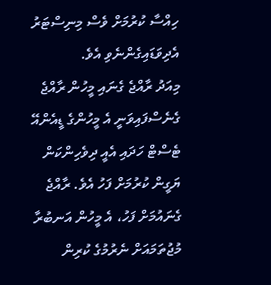ހިއްސާ ކުރުމަށް ވެސް މިނިސްޓަރު އެދިވަޑައިގެންނެވި އެވެ.
މިއަދު ރާއްޖެ ގެނައި މީހުން ރާއްޖެ ގެނެސްފައިވަނީ އެ މީހުންގެ ޑީއެންއޭ ޓެސްޓް ހަދައި އެއީ ދިވެހިންކަން ޔަގީން ކުރުމަށް ފަހު އެވެ. ރާއްޖެ ގެނައުމަށް ފަހު، އެ މީހުން އަނބުރާ މުޖުތަމައަށް ނެރުމުގެ ކުރިން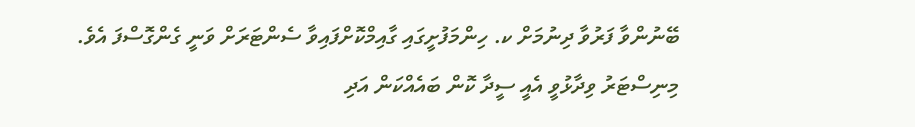ބޭނުންވާ ފަރުވާ ދިނުމަށް ކ. ހިންމަފުށީގައި ގާއިމްކޮށްފައިވާ ސެންޓަރަށް ވަނީ ގެންގޮސްފަ އެވެ.
މިނިސްޓަރު ވިދާޅުވީ އެއީ ސީދާ ކޮން ބައެއްކަން އަދި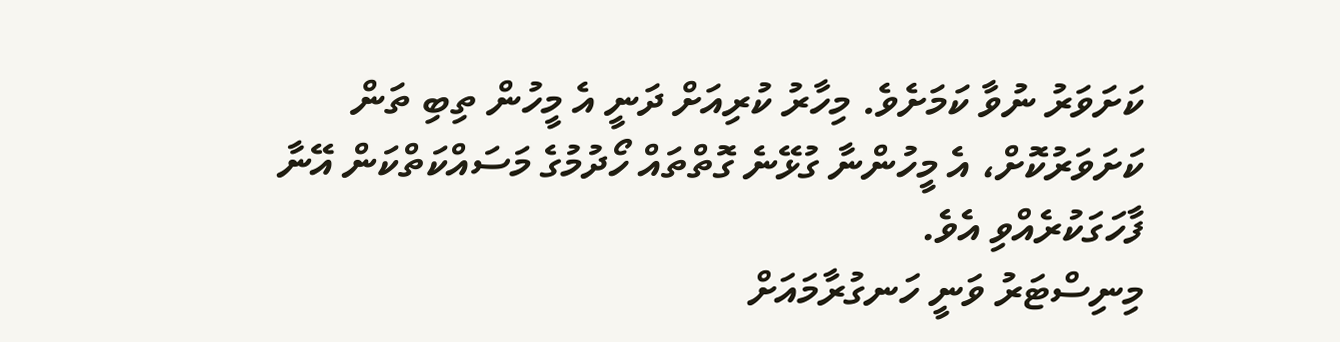ކަށަވަރު ނުވާ ކަމަށެވެ. މިހާރު ކުރިއަށް ދަނީ އެ މީހުން ތިބި ތަން ކަށަވަރުކޮށް، އެ މީހުންނާ ގުޅޭނެ ގޮތްތައް ހޯދުމުގެ މަސައްކަތްކަން އޭނާ ފާހަގަކުރެއްވި އެވެ.
މިނިސްޓަރު ވަނީ ހަނގުރާމައަށް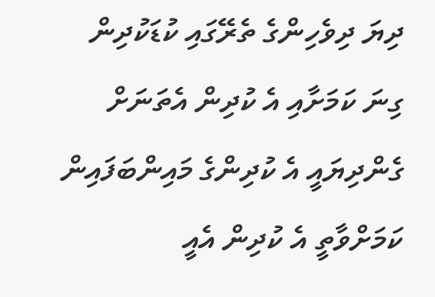ދިޔަ ދިވެހިންގެ ތެރޭގައި ކުޑަކުދިން ގިނަ ކަމަށާއި އެ ކުދިން އެތަނަށް ގެންދިޔައީ އެ ކުދިންގެ މައިންބަފައިން ކަމަށްވާތީ އެ ކުދިން އެއީ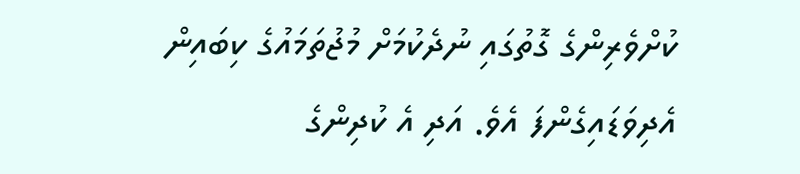ކުށްވެރިންގެ ގޮތުގައި ނުދެކުމަށް މުޖުތަމައުގެ ކިބައިން އެދިވަޑައިގެންފަ އެވެ. އަދި އެ ކުދިންގެ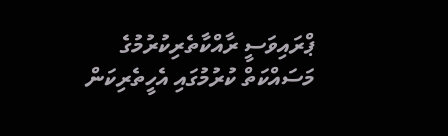ޕްރައިވަސީ ރާއްކާތެރިކުރުމުގެ މަސައްކަތް ކުރުމުގައި އެހީތެރިކަން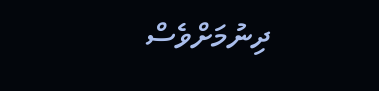ދިނުމަށްވެސް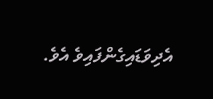އެދިވަޑައިގެންފައިވެ އެވެ.